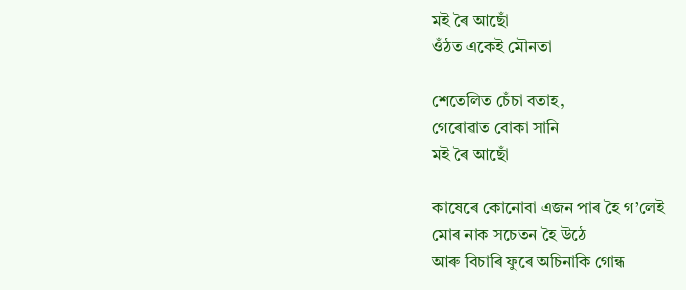মই ৰৈ আছোঁ
ওঁঠত একেই মৌনতা

শেতেলিত চেঁচা বতাহ,
গেৰোৱাত বোকা সানি
মই ৰৈ আছোঁ

কাষেৰে কোনোবা এজন পাৰ হৈ গ’লেই
মোৰ নাক সচেতন হৈ উঠে
আৰু বিচাৰি ফুৰে অচিনাকি গোন্ধ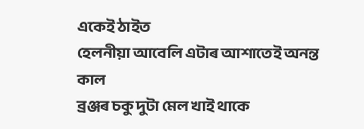একেই ঠাইত
হেলনীয়া আবেলি এটাৰ আশাতেই অনন্ত কাল
ব্ৰঞ্জৰ চকু দুটা মেল খাই থাকে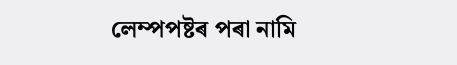লেম্পপষ্টৰ পৰা নামি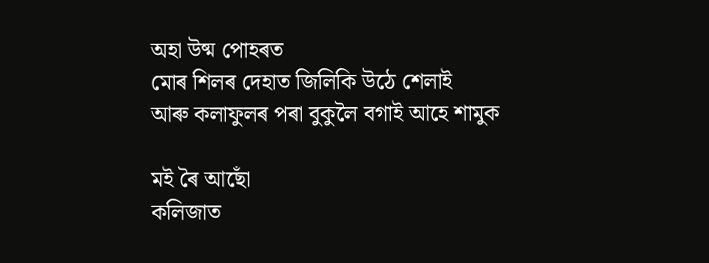অহা উষ্ম পোহৰত
মোৰ শিলৰ দেহাত জিলিকি উঠে শেলাই
আৰু কলাফুলৰ পৰা বুকুলৈ বগাই আহে শামুক

মই ৰৈ আছোঁ
কলিজাত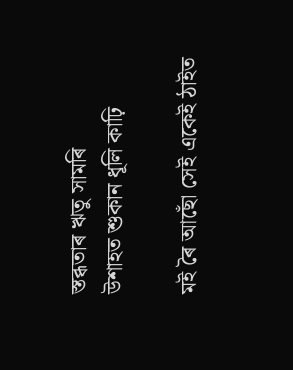স্তব্ধতাৰ ঋতু সামৰি
উশাহত শুকান ধূলি কাঢ়ি

মই ৰৈ আছোঁ সেই একেই ঠাইত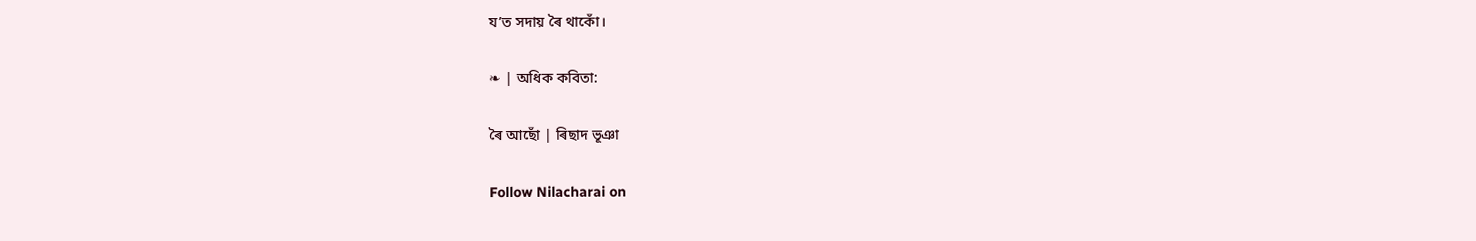য’ত সদায় ৰৈ থাকোঁ।

❧ | অধিক কবিতা:

ৰৈ আছোঁ | ৰিছাদ ভূঞা

Follow Nilacharai on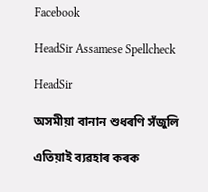Facebook

HeadSir Assamese Spellcheck

HeadSir

অসমীয়া বানান শুধৰণি সঁজুলি

এতিয়াই ব্যৱহাৰ কৰক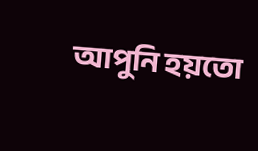আপুনি হয়তো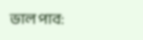ভাল পাব: